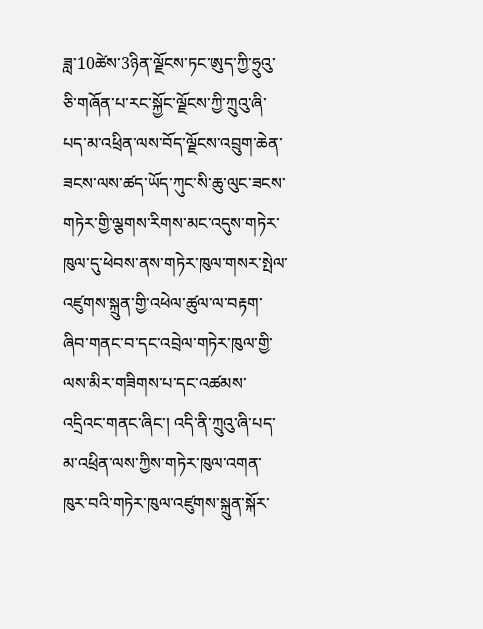ཟླ་10ཚེས་3ཉིན་ལྗོངས་ཏང་ཨུད་ཀྱི་ཧྲུའུ་ཅི་གཞོན་པ་རང་སྐྱོང་ལྗོངས་ཀྱི་ཀྲུའུ་ཞི་པད་མ་འཕྲིན་ལས་བོད་ལྗོངས་འབྲུག་ཆེན་ཟངས་ལས་ཚད་ཡོད་ཀུང་སི་ཆུ་ལུང་ཟངས་གཏེར་གྱི་ལྕགས་རིགས་མང་འདུས་གཏེར་ཁུལ་དུ་ཕེབས་ནས་གཏེར་ཁུལ་གསར་སྤེལ་འཛུགས་སྐྲུན་གྱི་འཕེལ་ཚུལ་ལ་བརྟག་ཞིབ་གནང་བ་དང་འབྲེལ་གཏེར་ཁུལ་གྱི་ལས་མིར་གཟིགས་པ་དང་འཚམས་འདྲིའང་གནང་ཞིང་། འདི་ནི་ཀྲུའུ་ཞི་པད་མ་འཕྲིན་ལས་ཀྱིས་གཏེར་ཁུལ་འགན་ཁུར་བའི་གཏེར་ཁུལ་འཛུགས་སྐྲུན་སྐོར་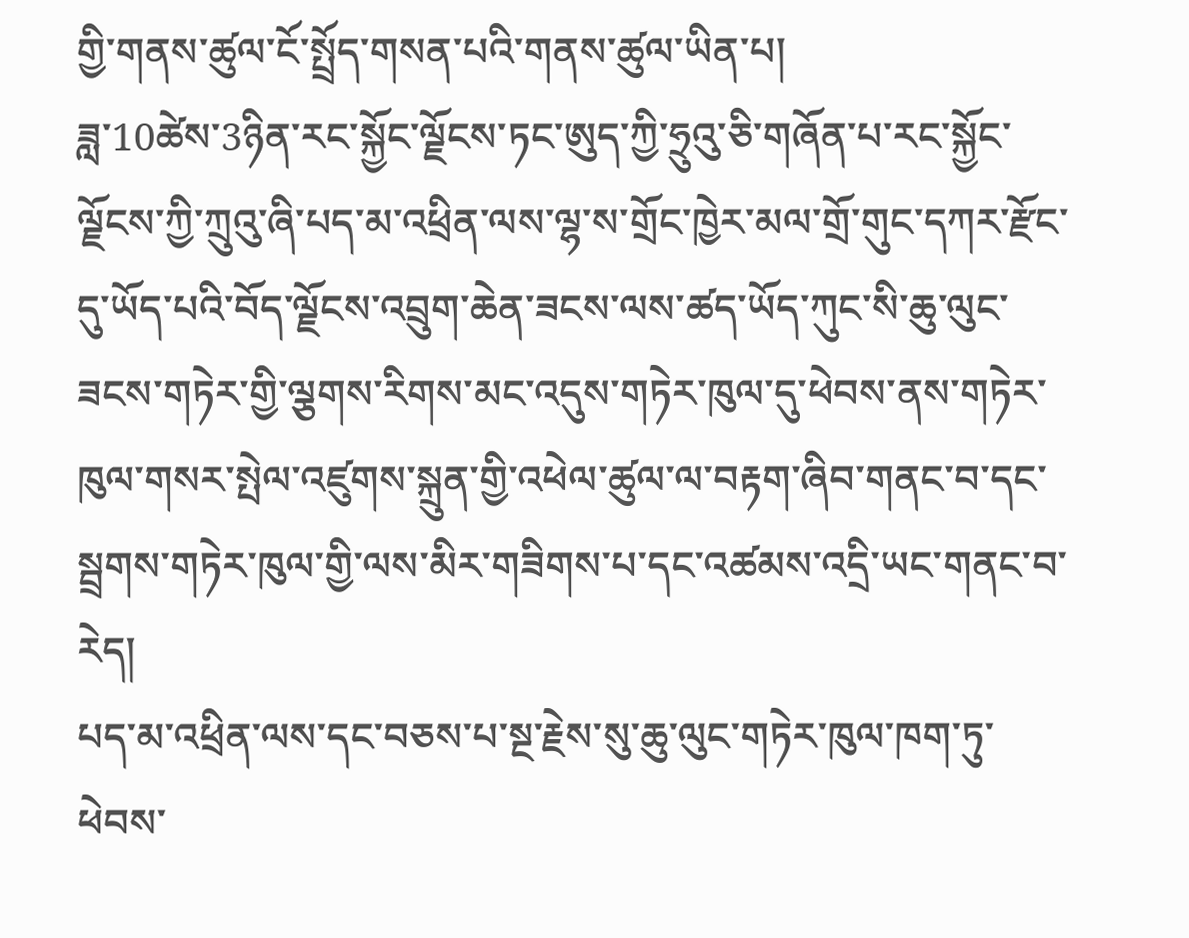གྱི་གནས་ཚུལ་ངོ་སྤྲོད་གསན་པའི་གནས་ཚུལ་ཡིན་པ།
ཟླ་10ཚེས་3ཉིན་རང་སྐྱོང་ལྗོངས་ཏང་ཨུད་ཀྱི་ཧྲུའུ་ཅི་གཞོན་པ་རང་སྐྱོང་ལྗོངས་ཀྱི་ཀྲུའུ་ཞི་པད་མ་འཕྲིན་ལས་ལྷ་ས་གྲོང་ཁྱེར་མལ་གྲོ་གུང་དཀར་རྫོང་དུ་ཡོད་པའི་བོད་ལྗོངས་འབྲུག་ཆེན་ཟངས་ལས་ཚད་ཡོད་ཀུང་སི་ཆུ་ལུང་ཟངས་གཏེར་གྱི་ལྕགས་རིགས་མང་འདུས་གཏེར་ཁུལ་དུ་ཕེབས་ནས་གཏེར་ཁུལ་གསར་སྤེལ་འཛུགས་སྐྲུན་གྱི་འཕེལ་ཚུལ་ལ་བརྟག་ཞིབ་གནང་བ་དང་སྦྲགས་གཏེར་ཁུལ་གྱི་ལས་མིར་གཟིགས་པ་དང་འཚམས་འདྲི་ཡང་གནང་བ་རེད།
པད་མ་འཕྲིན་ལས་དང་བཅས་པ་སྔ་རྗེས་སུ་ཆུ་ལུང་གཏེར་ཁུལ་ཁག་ཏུ་ཕེབས་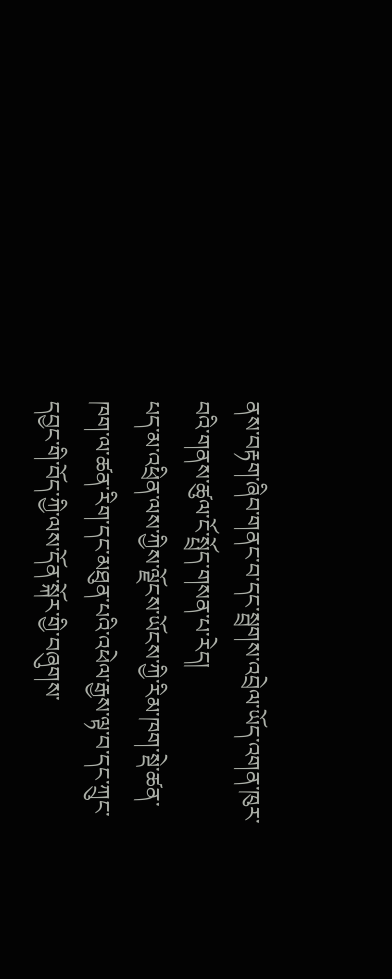ནས་བརྟག་ཞིབ་གནང་བ་དང་སྦྲགས་འབྲེལ་ཡོད་འགན་ཁུར་བའི་གནས་ཚུལ་ངོ་སྤྲོད་གསན་པ་རེད།
པད་མ་འཕྲིན་ལས་ཀྱིས་ལྗོངས་ཡོངས་ཀྱི་རིམ་ཁག་སྡེ་ཚན་ཁག་ལ་ཚན་རིག་དང་མཐུན་པའི་འཕེལ་རྒྱས་ལྟ་བ་དང་ཀྲུང་དབྱང་གི་བོད་ཀྱི་ལས་དོན་སྐོར་གྱི་བཞུགས་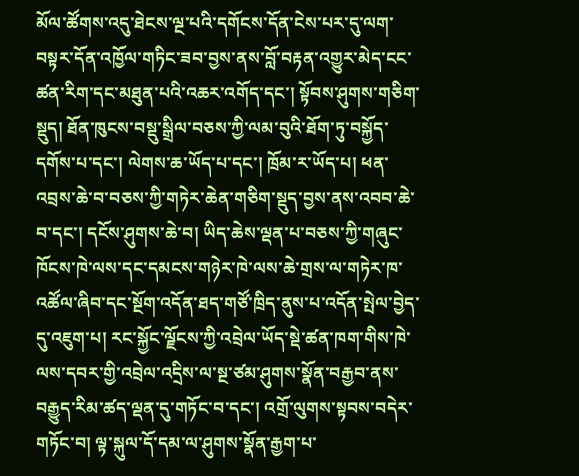མོལ་ཚོགས་འདུ་ཐེངས་ལྔ་པའི་དགོངས་དོན་ངེས་པར་དུ་ལག་བསྟར་དོན་འཁྱོལ་གཏིང་ཟབ་བྱས་ནས་བློ་བརྟན་འགྱུར་མེད་ངང་ཚན་རིག་དང་མཐུན་པའི་འཆར་འགོད་དང་། སྟོབས་ཤུགས་གཅིག་སྡུད། ཐོན་ཁུངས་བསྡུ་སྒྲིལ་བཅས་ཀྱི་ལམ་བུའི་ཐོག་ཏུ་བསྐྱོད་དགོས་པ་དང་། ལེགས་ཆ་ཡོད་པ་དང་། ཁྲོམ་ར་ཡོད་པ། ཕན་འབྲས་ཆེ་བ་བཅས་ཀྱི་གཏེར་ཆེན་གཅིག་སྡུད་བྱས་ནས་འབབ་ཆེ་བ་དང་། དངོས་ཤུགས་ཆེ་བ། ཡིད་ཆེས་ལྡན་པ་བཅས་ཀྱི་གཞུང་ཁོངས་ཁེ་ལས་དང་དམངས་གཉེར་ཁེ་ལས་ཆེ་གྲས་ལ་གཏེར་ཁ་འཚོལ་ཞིབ་དང་སྔོག་འདོན་ཐད་གཙོ་ཁྲིད་ནུས་པ་འདོན་སྤེལ་བྱེད་དུ་འཇུག་པ། རང་སྐྱོང་ལྗོངས་ཀྱི་འབྲེལ་ཡོད་སྡེ་ཚན་ཁག་གིས་ཁེ་ལས་དབར་གྱི་འབྲེལ་འདྲིས་ལ་སྔ་ཙམ་ཤུགས་སྣོན་བརྒྱབ་ནས་བརྒྱུད་རིམ་ཚད་ལྡན་དུ་གཏོང་བ་དང་། འགྲོ་ལུགས་སྟབས་བདེར་གཏོང་བ། ལྟ་སྐུལ་དོ་དམ་ལ་ཤུགས་སྣོན་རྒྱག་པ་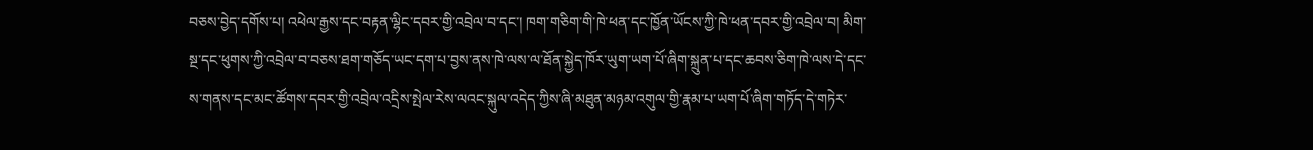བཅས་བྱེད་དགོས་པ། འཕེལ་རྒྱས་དང་བརྟན་ལྷིང་དབར་གྱི་འབྲེལ་བ་དང་། ཁག་གཅིག་གི་ཁེ་ཕན་དང་ཁྱོན་ཡོངས་ཀྱི་ཁེ་ཕན་དབར་གྱི་འབྲེལ་བ། མིག་སྔ་དང་ཕུགས་ཀྱི་འབྲེལ་བ་བཅས་ཐག་གཅོད་ཡང་དག་པ་བྱས་ནས་ཁེ་ལས་ལ་ཐོན་སྐྱེད་ཁོར་ཡུག་ཡག་པོ་ཞིག་སྐྲུན་པ་དང་ཆབས་ཅིག་ཁེ་ལས་དེ་དང་ས་གནས་དང་མང་ཚོགས་དབར་གྱི་འབྲེལ་འདྲིས་སྤེལ་རེས་ལའང་སྐུལ་འདེད་ཀྱིས་ཞི་མཐུན་མཉམ་འགུལ་གྱི་རྣམ་པ་ཡག་པོ་ཞིག་གཏོད་དེ་གཏེར་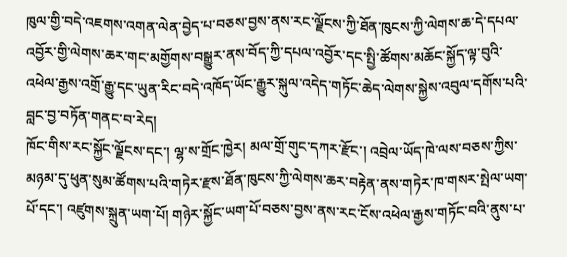ཁུལ་གྱི་བདེ་འཇགས་འགན་ལེན་བྱེད་པ་བཅས་བྱས་ནས་རང་ལྗོངས་ཀྱི་ཐོན་ཁུངས་ཀྱི་ལེགས་ཆ་དེ་དཔལ་འབྱོར་གྱི་ལེགས་ཆར་གང་མགྱོགས་བསྒྱུར་ནས་བོད་ཀྱི་དཔལ་འབྱོར་དང་སྤྱི་ཚོགས་མཆོང་སྐྱོད་ལྟ་བུའི་འཕེལ་རྒྱས་འགྲོ་རྒྱུ་དང་ཡུན་རིང་བདེ་འཁོད་ཡོང་རྒྱུར་སྐུལ་འདེད་གཏོང་ཆེད་ལེགས་སྐྱེས་འབུལ་དགོས་པའི་བླང་བྱ་བཏོན་གནང་བ་རེད།
ཁོང་གིས་རང་སྐྱོང་ལྗོངས་དང་། ལྷ་ས་གྲོང་ཁྱེར། མལ་གྲོ་གུང་དཀར་རྫོང་། འབྲེལ་ཡོད་ཁེ་ལས་བཅས་ཀྱིས་མཉམ་དུ་ཕུན་སུམ་ཚོགས་པའི་གཏེར་རྫས་ཐོན་ཁུངས་ཀྱི་ལེགས་ཆར་བརྟེན་ནས་གཏེར་ཁ་གསར་སྤེལ་ཡག་པོ་དང་། འཛུགས་སྐྲུན་ཡག་པོ། གཉེར་སྐྱོང་ཡག་པོ་བཅས་བྱས་ནས་རང་ངོས་འཕེལ་རྒྱས་གཏོང་བའི་ནུས་པ་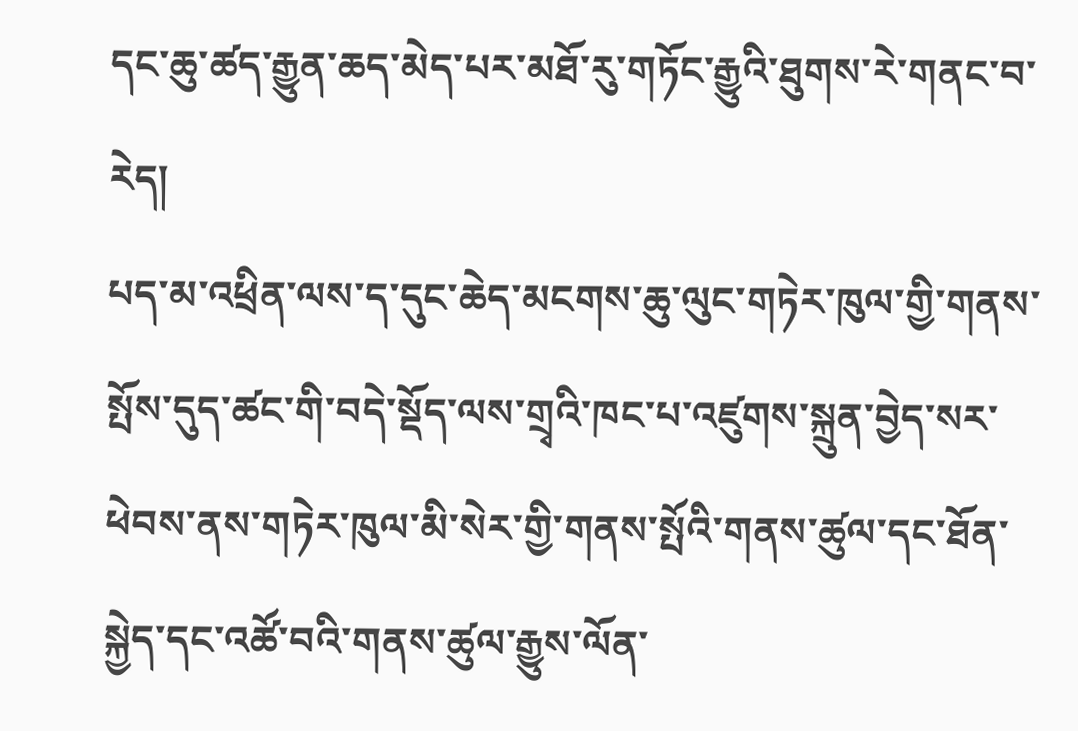དང་ཆུ་ཚད་རྒྱུན་ཆད་མེད་པར་མཐོ་རུ་གཏོང་རྒྱུའི་ཐུགས་རེ་གནང་བ་རེད།
པད་མ་འཕྲིན་ལས་ད་དུང་ཆེད་མངགས་ཆུ་ལུང་གཏེར་ཁུལ་གྱི་གནས་སྤོས་དུད་ཚང་གི་བདེ་སྡོད་ལས་གྲྭའི་ཁང་པ་འཛུགས་སྐྲུན་བྱེད་སར་ཕེབས་ནས་གཏེར་ཁུལ་མི་སེར་གྱི་གནས་སྤོའི་གནས་ཚུལ་དང་ཐོན་སྐྱེད་དང་འཚོ་བའི་གནས་ཚུལ་རྒྱུས་ལོན་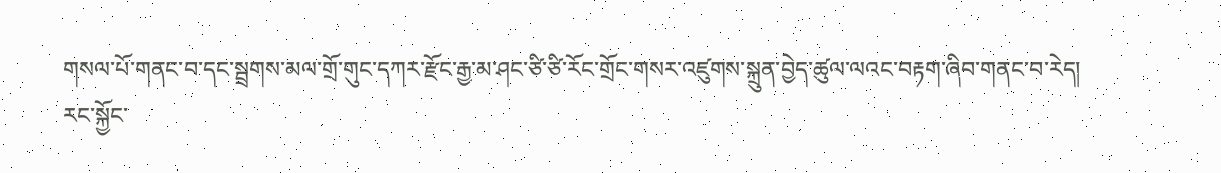གསལ་པོ་གནང་བ་དང་སྦྲགས་མལ་གྲོ་གུང་དཀར་རྫོང་རྒྱ་མ་ཤང་ཙི་ཙི་རོང་གྲོང་གསར་འཛུགས་སྐྲུན་བྱེད་ཚུལ་ལའང་བརྟག་ཞིབ་གནང་བ་རེད།
རང་སྐྱོང་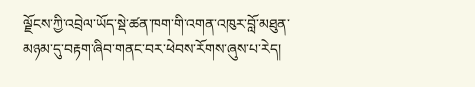ལྗོངས་ཀྱི་འབྲེལ་ཡོད་སྡེ་ཚན་ཁག་གི་འགན་འཁུར་བློ་མཐུན་མཉམ་དུ་བརྟག་ཞིབ་གནང་བར་ཕེབས་རོགས་ཞུས་པ་རེད།